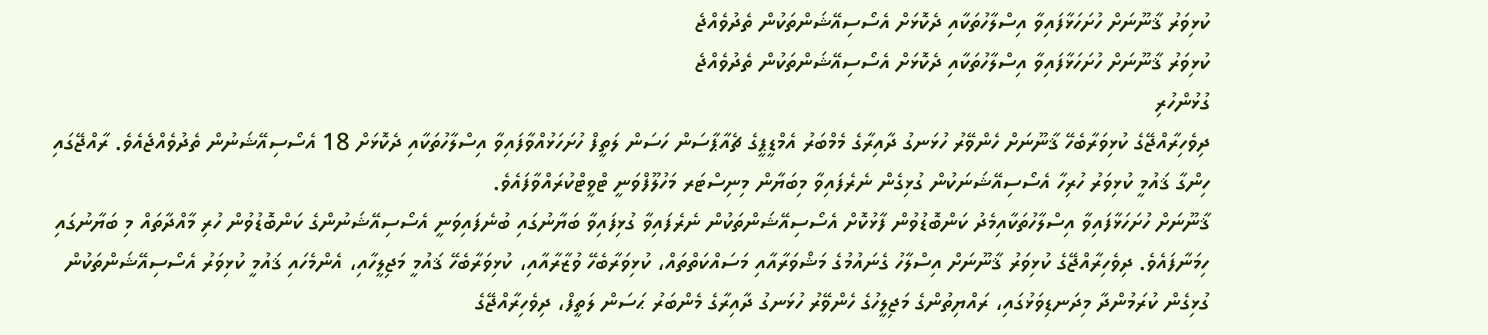ކުޅިވަރު ޤާނޫނަށް ހުށަހަޅާފައިވާ އިސްލާހުތަކާއި ދެކޮޅަށް އެސޯސިއޭޝަންތަކުން ތެދުވެއްޖެ
ކުޅިވަރު ޤާނޫނަށް ހުށަހަޅާފައިވާ އިސްލާހުތަކާއި ދެކޮޅަށް އެސޯސިއޭޝަންތަކުން ތެދުވެއްޖެ
ގުޅުންހުރި
ދިވެހިރާއްޖޭގެ ކުޅިވަރާބެހޭ ޤާނޫނަށް ހެންވޭރު ހުޅަނގު ދާއިރާގެ މެމްބަރު އެމްޑީޕީގެ ޗެއާޕާސަން ހަސަން ލަތީފް ހުށަހަޅުއްވާފައިވާ އިސްލާހުތަކާއި ދެކޮޅަށް 18 އެސޯސިއޭޝަނުން ތެދުވެއްޖެއެވެ. ރާއްޖޭގައި ހިންގާ ޤައުމީ ކުޅިވަރު ހުރިހާ އެސޯސިއޭޝަނަކުން ގުޅިގެން ނެރެފައިވާ މިބަޔާން މިނިސްޓަރ މަހުލޫފްވަނީ ޓްވީޓްކުރައްވާފައެވެ.
ޤާނޫނަށް ހުށަހަޅާފައިވާ އިސްލާހުތަކާއިމެދު ކަންބޮޑުވުން ފާޅުކޮށް އެސޯސިއޭޝަންތަކުން ނެރެފައިވާ ގުޅިފައިވާ ބަޔާނުގައި ބުނެފައިވަނީ އެސޯސިއޭޝަނުންގެ ކަންބޮޑުވުން ހުރި މާއްދާތައް މި ބަޔާނުގައި ހިމަނާފައެވެ. ދިވެހިރާއްޖޭގެ ކުޅިވަރު ޤާނޫނަށް އިސްލާހު ގެނައުމުގެ މަޝްވަރާއާއި މަސައްކަތްތައް، ކުޅިވަރާބެހޭ ވުޒާރާއާއި، ކުޅިވަރާބެހޭ ޤައުމީ މަޖިލީހާއި، އެންމެހައި ޤައުމީ ކުޅިވަރު އެސޯސިއޭޝަންތަކުން ގުޅިގެން ކުރަމުންދާ މިދަނޑިވަޅުގައި، ރައްޔިތުންގެ މަޖިލީހުގެ ހެންވޭރު ހުޅަނގު ދާއިރާގެ މެންބަރު ޙަސަން ލަތީފް، ދިވެހިރާއްޖޭގެ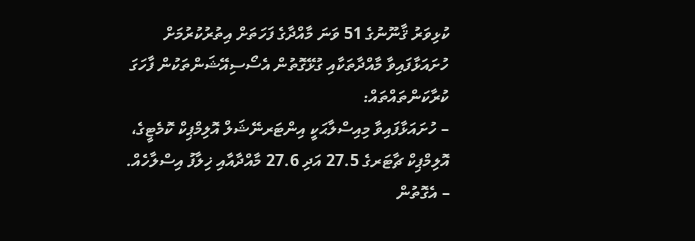ކުޅިވަރު ޤާނޫނުގެ 51 ވަނަ މާއްދާގެ ފަހަތަށް އިތުރުކުރުމަށް ހުށައަޅާފައިވާ މާއްދާތަކާއި ގުޅޭގޮތުން އެސޯސިއޭޝަންތަކުން ފާހަގަ ކުރާކަންތައްތައް:
– ހުށައަޅާފައިވާ މިއިސްލާޙަކީ އިންޓަރނޭޝަލް އޮލިމްޕިކް ކޮމެޓީގެ، އޮލިމްޕިކް ޗާޓަރގެ 27.5 އަދި 27.6 މާއްދާއާއި ޚިލާފު އިސްލާހެއް.
– އެގޮތުން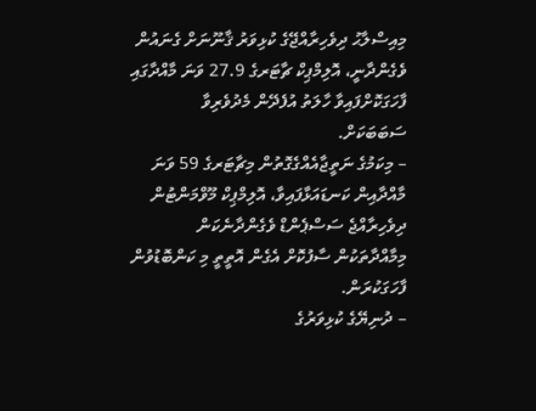މިއިސްލާޙު ދިވެހިރާއްޖޭގެ ކުޅިވަރު ޤާނޫނަށް ގެނައުން ވެގެންދާނީ، އޮލިމްޕިކް ޗާޓަރގެ 27.9 ވަނަ މާއްދާގައި ފާހަގަކޮށްފައިވާ ހާލަތު އުފެދޭން މެދުވެރިވާ ސަބަބަކަށް.
– މިކަމުގެ ނަތީޖާއެއްގެގޮތުން މިޗާޓަރގެ 59 ވަނަ މާއްދާއިން ކަނޑައަޅާފައިވާ، އޮލިމްޕިކް މޫވްމަންޓުން ދިވެހިރާއްޖެ ސަސްޕެންޑް ވެގެންދާނެކަން މިމާއްދާތަކުން ސާފުކޮށް އެގެން އޮތީތީ މި ކަންބޮޑުވުން ފާހަގަކުރަން.
– ދުނިޔޭގެ ކުޅިވަރުގެ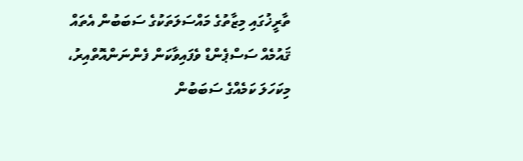ތާރީޚުގައި މިޒާތުގެ މައްސަލަތަކުގެ ސަބަބުން އެތައް ޤައުމެއް ސަސްޕެންޑް ވެފައިވާކަން ފެންނަންއޮތްއިރު، މިކަހަލަ ކަމެއްގެ ސަބަބުން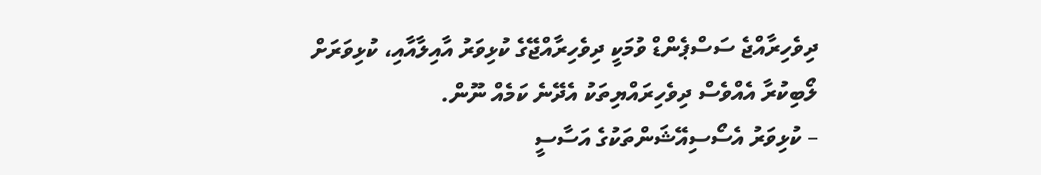ދިވެހިރާއްޖެ ސަސްޕެންޑް ވުމަކީ ދިވެހިރާއްޖޭގެ ކުޅިވަރު އާއިލާއާއި، ކުޅިވަރަށް ލޯބިކުރާ އެއްވެސް ދިވެހިރައްޔިތަކު އެދޭނެ ކަމެއް ނޫން.
– ކުޅިވަރު އެސޯސިއޭޝަންތަކުގެ އަސާސީ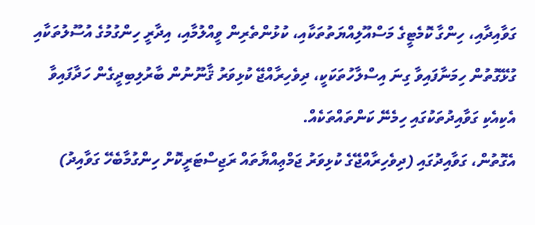ގަވާއިދާއި، ހިންގާ ކޮމެޓީގެ މަސްއޫލިއްޔަތުތަކާއި، ކުޅުންތެރިން ވީއްލުމާއި، އިދާރީ ހިންގުމުގެ އުސޫލުތަކާއި ގުޅޭގޮތުން ހިމަނާފައިވާ ގިނަ އިސްލާހުތަކަކީ، ދިވެހިރާއްޖޭ ކުޅިވަރު ޤާނޫނުން ބާރުލިބިދީގެން ހަދާފައިވާ އެކިއެކި ގަވާއިދުތަކުގައި ހިމެނޭ ކަންތައްތަކެއް.
އެގޮތުން، ގަވާއިދުގައި (ދިވެހިރާއްޖޭގެ ކުޅިވަރު ޖަމްޢިއްޔާތައް ރަޖިސްޓަރީކޮށް ހިންގުމާބެހޭ ގަވާއިދު)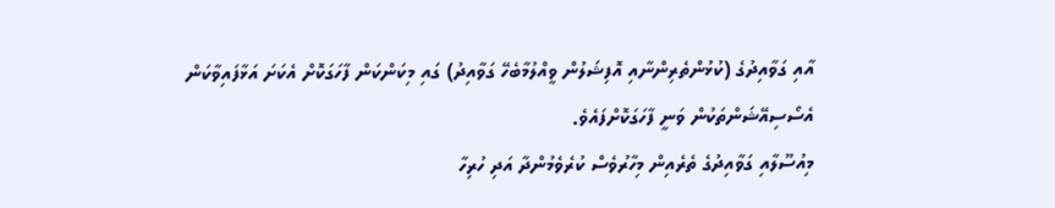އާއި ގަވާއިދުގެ (ކުޅުންތެރިންނާއި އޮފިޝަލުން ވީއްލުމާބެހޭ ގަވާއިދު) ގައި މިކަންކަން ފާހަގަކޮށް އެކަށަ އަޅާފައިވާކަން އެސޯސިއޭޝަންތަކުން ވަނީ ފާހަގަކޮށްފައެވެ.
މިއުސޫލާއި ގަވާއިދުގެ ތެރެއިން މިހާރުވެސް ކުރެވެމުންދާ އަދި ހުރިހާ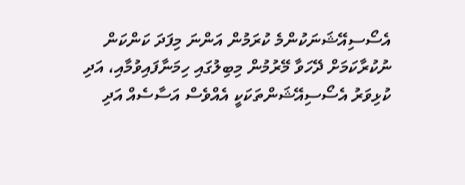އެސޯސިއޭޝަނަކުންމެ ކުރަމުން އަންނަ މިފަދަ ކަންކަން ނުކުރާކަމަށް ދޭހަވާ މޭރުމުން މިބިލުގައި ހިމަނާފައިވުމާއި، އަދި ކުޅިވަރު އެސޯސިއޭޝަންތަކަކީ އެއްވެސް އަސާސެއް އަދި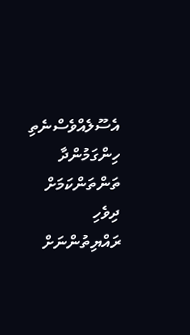އެސޫލެއްވެސްނެތި ހިންގަމުންދާ ތަންތަންކަމަށް ދިވެހި ރައްޔިތުންނަށް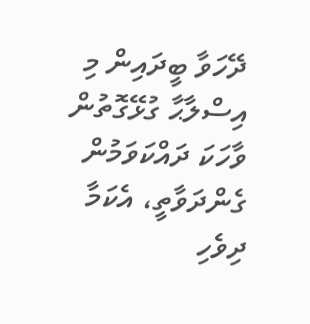ދޭހަވާ ބީދައިން މި އިސްލާޙާ ގުޅޭގޮތުން ވާހަކަ ދައްކަވަމުން ގެންދަވާތީ، އެކަމާ ދިވެހި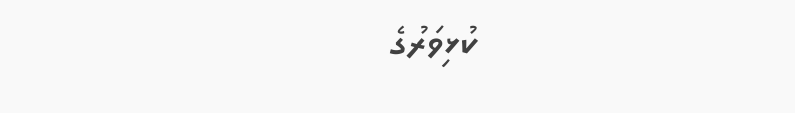ކުޅިވަރުގެ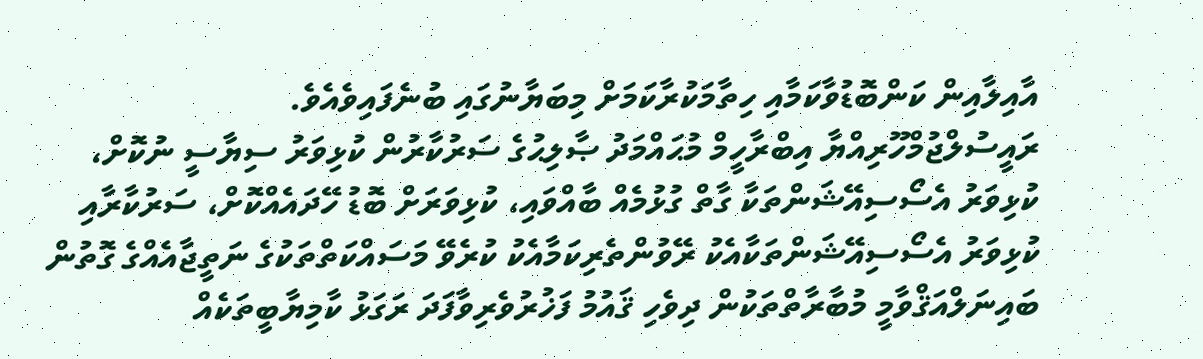އާއިލާއިން ކަންބޮޑުވާކަމާއި ހިތާމަކުރާކަމަށް މިބަޔާނުގައި ބުނެފައިވެއެވެ.
ރައީސުލްޖުމްހޫރިއްޔާ އިބްރާހީމް މުޙައްމަދު ޞާލިޙުގެ ސަރުކާރުން ކުޅިވަރު ސިޔާސީ ނުކޮށް، ކުޅިވަރު އެސޯސިއޭޝަންތަކާ ގާތް ގުޅުމެއް ބާއްވައި، ކުޅިވަރަށް ބޮޑު ހޭދައެއްކޮށް، ސަރުކާރާއި ކުޅިވަރު އެސޯސިއޭޝަންތަކާއެކު ރޭވުންތެރިކަމާއެކު ކުރެވޭ މަސައްކަތްތަކުގެ ނަތީޖާއެއްގެ ގޮތުން ބައިނަލްއަޤްވާމީ މުބާރާތްތަކުން ދިވެހި ޤައުމު ފަޚުރުވެރިވާފަދަ ރަގަޅު ކާމިޔާބީތަކެއް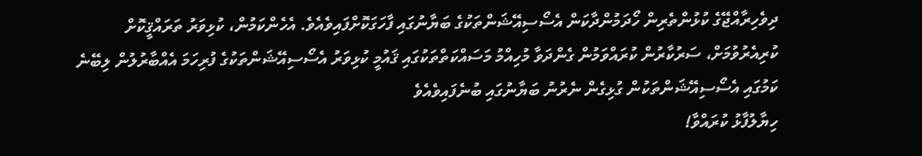ދިވެހިރާއްޖޭގެ ކުޅުންތެރިން ހޯދަމުންދާކަން އެސޯސިއޭޝަންތަކުގެ ބަޔާނުގައި ފާހަގަކޮށްފައިވެއެވެ. އެހެންކަމުން، ކުޅިވަރު ތަރައްޤީކޮށް ކުރިއެރުވުމަށް، ސަރުކާރުން ކުރައްވަމުން ގެންދަވާ މުހިއްމު މަސައްކަތްތަކުގައި ޤައުމީ ކުޅިވަރު އެސޯސިއޭޝަންތަކުގެ ފުރިހަމަ އެއްބާރުލުން ލިބޭނެ ކަމުގައި އެސޯސިއޭޝަންތަކުން ގުޅިގެން ނެރުނު ބަޔާނުގައި ބުނެފައިވެއެވެ
ހިޔާލުފާޅު ކުރައްވާ!